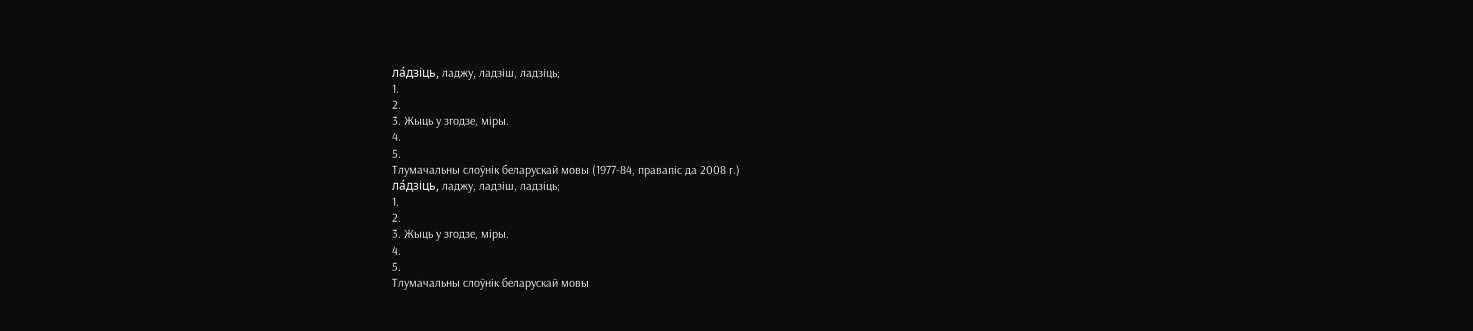ла́дзіць, ладжу, ладзіш, ладзіць;
1.
2.
3. Жыць у згодзе, міры.
4.
5.
Тлумачальны слоўнік беларускай мовы (1977-84, правапіс да 2008 г.)
ла́дзіць, ладжу, ладзіш, ладзіць;
1.
2.
3. Жыць у згодзе, міры.
4.
5.
Тлумачальны слоўнік беларускай мовы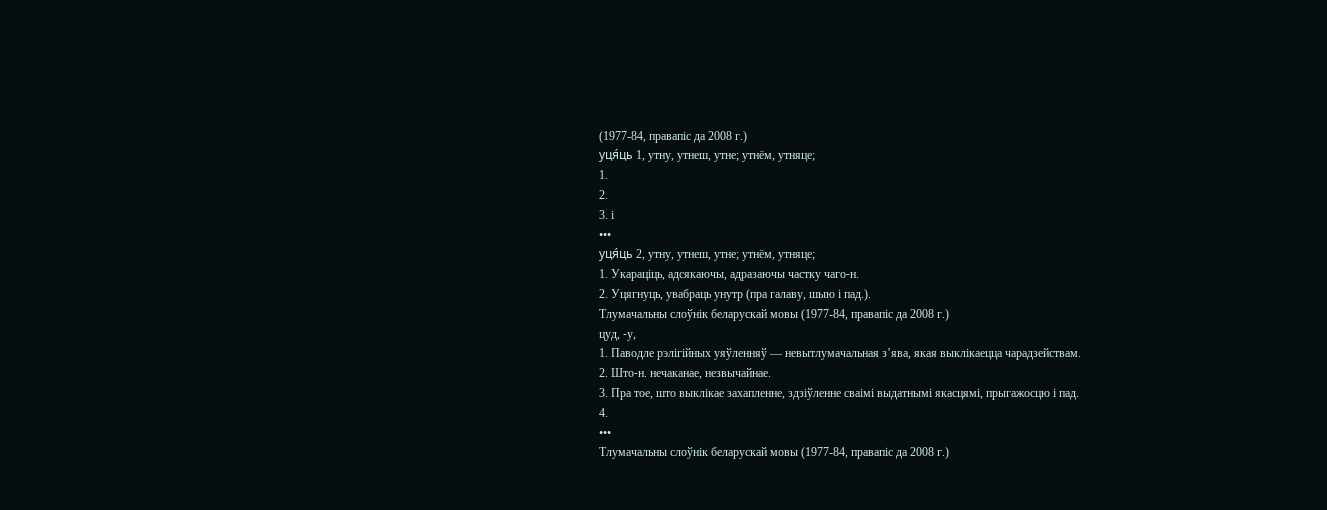(1977-84, правапіс да 2008 г.)
уця́ць 1, утну, утнеш, утне; утнём, утняце;
1.
2.
3. і
•••
уця́ць 2, утну, утнеш, утне; утнём, утняце;
1. Укараціць, адсякаючы, адразаючы частку чаго‑н.
2. Уцягнуць, увабраць унутр (пра галаву, шыю і пад.).
Тлумачальны слоўнік беларускай мовы (1977-84, правапіс да 2008 г.)
цуд, ‑у,
1. Паводле рэлігійных уяўленняў — невытлумачальная з’ява, якая выклікаецца чарадзействам.
2. Што‑н. нечаканае, незвычайнае.
3. Пра тое, што выклікае захапленне, здзіўленне сваімі выдатнымі якасцямі, прыгажосцю і пад.
4.
•••
Тлумачальны слоўнік беларускай мовы (1977-84, правапіс да 2008 г.)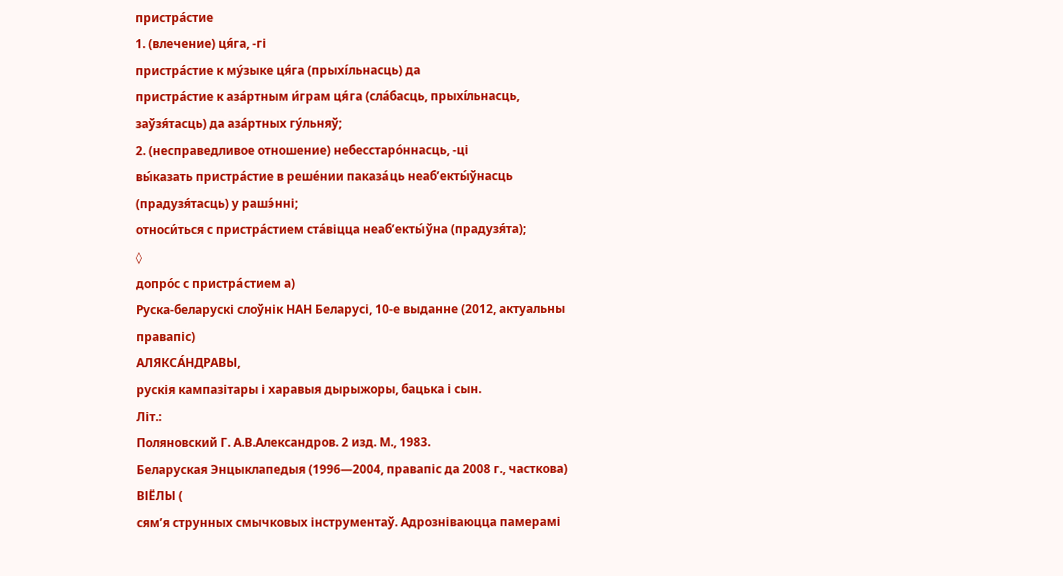пристра́стие
1. (влечение) ця́га, -гі
пристра́стие к му́зыке ця́га (прыхі́льнасць) да
пристра́стие к аза́ртным и́грам ця́га (сла́басць, прыхі́льнасць, заўзя́тасць) да аза́ртных гу́льняў;
2. (несправедливое отношение) небесстаро́ннасць, -ці
вы́казать пристра́стие в реше́нии паказа́ць неаб’екты́ўнасць (прадузя́тасць) у рашэ́нні;
относи́ться с пристра́стием ста́віцца неаб’екты́ўна (прадузя́та);
◊
допро́с с пристра́стием а)
Руска-беларускі слоўнік НАН Беларусі, 10-е выданне (2012, актуальны правапіс)
АЛЯКСА́НДРАВЫ,
рускія кампазітары і харавыя дырыжоры, бацька і сын.
Літ.:
Поляновский Г. А.В.Александров. 2 изд. М., 1983.
Беларуская Энцыклапедыя (1996—2004, правапіс да 2008 г., часткова)
ВІЁЛЫ (
сям’я струнных смычковых інструментаў. Адрозніваюцца памерамі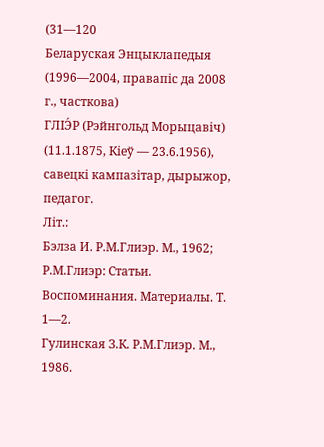(31—120
Беларуская Энцыклапедыя (1996—2004, правапіс да 2008 г., часткова)
ГЛІЭ́Р (Рэйнгольд Морыцавіч) (11.1.1875, Кіеў — 23.6.1956),
савецкі кампазітар, дырыжор, педагог.
Літ.:
Бэлза И. Р.М.Глиэр. М., 1962;
Р.М.Глиэр: Статьи. Воспоминания. Материалы. Т. 1—2.
Гулинская З.К. Р.М.Глиэр. М., 1986.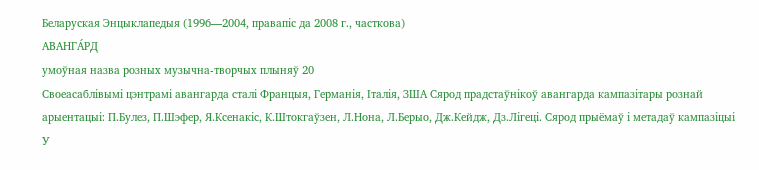Беларуская Энцыклапедыя (1996—2004, правапіс да 2008 г., часткова)
АВАНГА́РД
умоўная назва розных музычна-творчых плыняў 20
Своеасаблівымі цэнтрамі авангарда сталі Францыя, Германія, Італія, ЗША Сярод прадстаўнікоў авангарда кампазітары рознай арыентацыі: П.Булез, П.Шэфер, Я.Ксенакіс, К.Штокгаўзен, Л.Нона, Л.Берыо, Дж.Кейдж, Дз.Лігеці. Сярод прыёмаў і метадаў кампазіцыі
У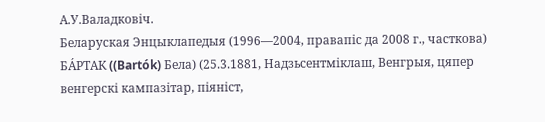А.У.Валадковіч.
Беларуская Энцыклапедыя (1996—2004, правапіс да 2008 г., часткова)
БА́РТАК ((Bartók) Бела) (25.3.1881, Надзьсентміклаш, Венгрыя, цяпер
венгерскі кампазітар, піяніст,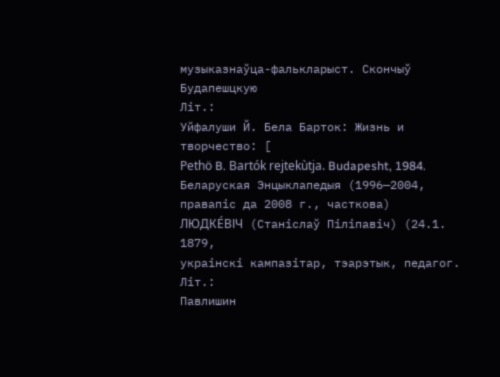музыказнаўца-фалькларыст. Скончыў Будапешцкую
Літ.:
Уйфалуши Й. Бела Барток: Жизнь и творчество: [
Pethö B. Bartók rejtekùtja. Budapesht, 1984.
Беларуская Энцыклапедыя (1996—2004, правапіс да 2008 г., часткова)
ЛЮДКЕ́ВІЧ (Станіслаў Піліпавіч) (24.1. 1879,
украінскі кампазітар, тэарэтык, педагог.
Літ.:
Павлишин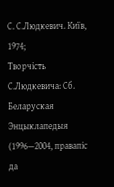С. С.Людкевич. Київ, 1974;
Творчість С.Людкевича: Сб.
Беларуская Энцыклапедыя (1996—2004, правапіс да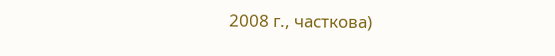2008 г., часткова)